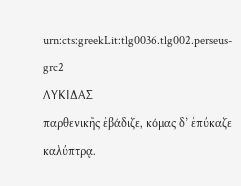urn:cts:greekLit:tlg0036.tlg002.perseus-grc2
ΛΥΚΙΔΑΣ
παρθενικῆς ἐβάδιζε, κόμας δ’ ἐπύκαζε καλύπτρᾳ.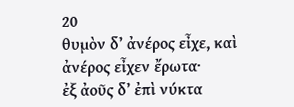20
θυμὸν δ’ ἀνέρος εἶχε, καὶ ἀνέρος εἶχεν ἔρωτα·
ἐξ ἀοῦς δ’ ἐπὶ νύκτα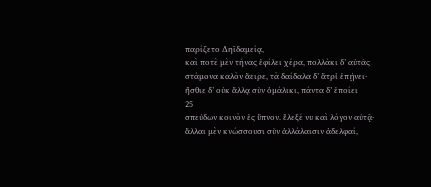παρίζετο Δηϊδαμείᾳ,
καὶ ποτὲ μὲν τήνας ἐφίλει χέρα, πολλάκι δ’ αὐτᾶς
στάμονα καλὸν ἄειρε, τὰ δαίδαλα δ’ ἄτρἰ ἐπῄνει·
ἤσθιε δ’ οὐκ ἄλλᾳ σὺν ὁμάλικι, πάντα δ’ ἐποίει
25
σπεύδων κοινὸν ἐς ὕπνον. ἔλεξέ νυ καὶ λόγον αὐτᾷ·
ἅλλαι μὲν κνώσσουσι σὺν ἀλλάλαισιν ἀδελφαί,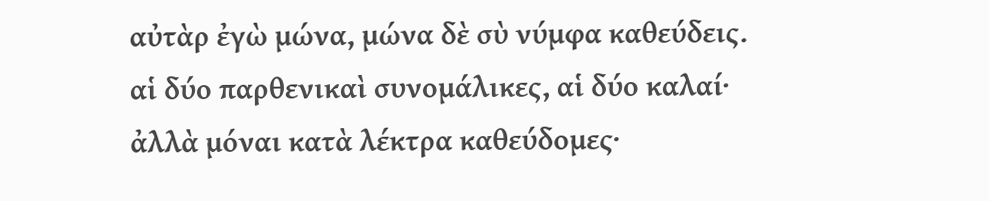αὐτὰρ ἐγὼ μώνα, μώνα δὲ σὺ νύμφα καθεύδεις.
αἱ δύο παρθενικαὶ συνομάλικες, αἱ δύο καλαί·
ἀλλὰ μόναι κατὰ λέκτρα καθεύδομες·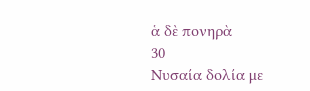ἁ δὲ πονηρὰ
30
Νυσαία δολία με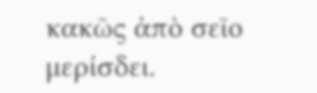κακῶς ἀπὸ σεῖο μερίσδει.